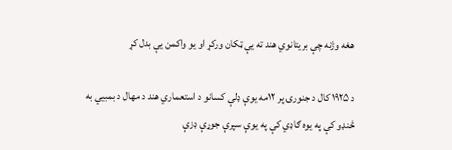هغه وژنه چې بريتانوي هند ته یې ټکان ورکړ او یو واکمن يې بدل کړ

د ۱۹۲۵ کال د جنورۍ پر ۱۲مه یوې ډلې کسانو د استعماري هند د مهال د بمبيي به څنډو کې په یوه ګاډي کې په یوې سپرې جوړې ډزې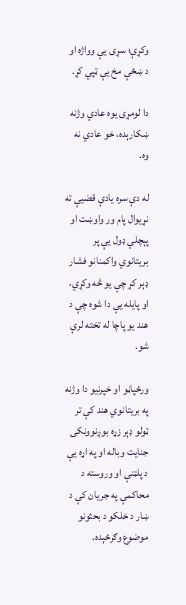وکړې؛ سړی یې وواژه او د ښځې مخ يې ټپي کړ.

دا لومړی یوه عادي وژنه ښکارېده، خو عادي نه وه.

له دې سره یادې قضيې ته نړیوال پام ور واوښت او پېچلي ډول يې پر بريتانوي واکمنانو فشار ډېر کړ چې یو څه وکړي، او پایله یې دا شوه چې د هند یو پاچا له تخته لرې شو.

ورځپاڼو او خپرنیو دا وژنه په بريتانوي هند کې تر ټولو ډېر زړه بوږنوونکی جنایت وباله او په اړه یې د پلټنې او وروسته د محاکمې په جریان کې د ښار د خلکو د بحثونو موضوع وګرځېده.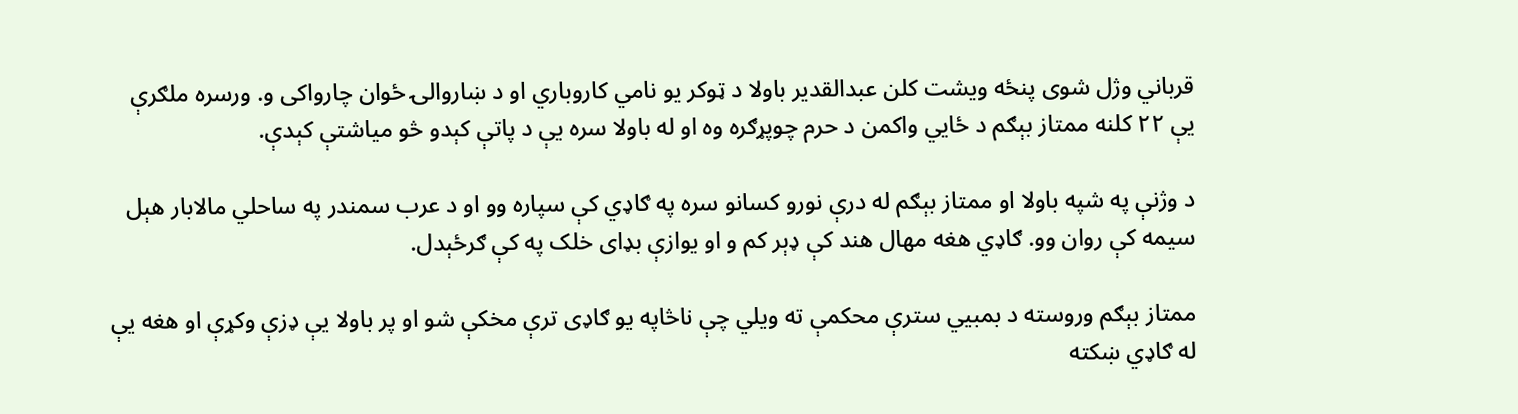قرباني وژل شوی پنځه ویشت کلن عبدالقدیر باولا د ټوکر یو نامي کاروباري او د ښاروالۍ ځوان چارواکی و. ورسره ملګرې یې ۲۲ کلنه ممتاز بېګم د ځايي واکمن د حرم چوپړګره وه او له باولا سره یې د پاتې کېدو څو میاشتې کېدې.

د وژنې په شپه باولا او ممتاز بېګم له درې نورو کسانو سره په ګاډي کې سپاره وو او د عرب سمندر په ساحلي مالابار هېل سیمه کې روان وو. ګاډي هغه مهال هند کې ډېر کم و او یوازې بډای خلک په کې ګرځېدل.

ممتاز بېګم وروسته د بمبيي سترې محکمې ته ویلي چې ناڅاپه یو ګاډی ترې مخکې شو او پر باولا يې ډزې وکړې او هغه يې له ګاډي ښکته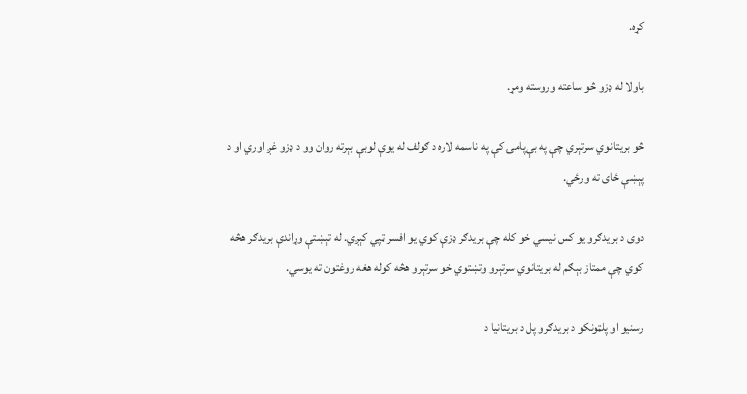کړه.

باولا له ډزو څو ساعته وروسته ومړ.

څو بریتانوي سرتېري چې په بې‌پامۍ کې په ناسمه لاره د ګولف له یوې لوبې بېرته روان وو د ډزو غږ اوري او د پېښې ځای ته ورځي.

دوی د بریدګرو یو کس نیسي خو کله چې بریدګر ډزې کوي یو افسر ټپي کېږي. له تېښتې وړاندې بریدګر هڅه کوي چې ممتاز بېګم له بريتانوي سرتېرو وتښتوي خو سرتېرو هڅه کوله هغه روغتون ته یوسي.

رسنیو او پلټونکو د بریدګرو پل د بريتانیا د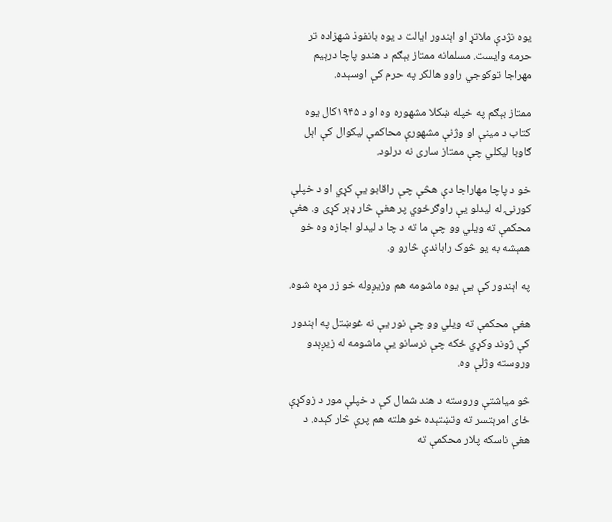یوه نژدې ملاتړ او اېندور ایالت د یوه بانفوذ شهزاده تر حرمه وایست. مسلمانه ممتاز بېګم د هندو پاچا درېیم مهراجا توکوجي راوو هالکر په حرم کې اوسېده.

ممتاز بېګم په خپله ښکلا مشهوره وه او د ۱۹۴۵کال یوه کتاب د مینې او وژنې مشهورې محاکمې لیکوال کې اېل ګاوبا لیکلي چې ممتاز ساری نه درلود.

خو د پاچا مهاراجا دې هڅې چې راقابو یې کړي او د خپلې کورنۍ له لیدلو یې راوګرځوي پر هغې څار ډېر کړی و. هغې محکمې ته ویلي وو چې ما ته د چا د لیدلو اجازه وه خو همېشه به یو څوک راباندې څارو و.

په اېندور کې يې یوه ماشومه هم وزیږوله خو زر مړه شوه.

هغې محکمې ته ویلي وو چې نور یې نه غوښتل په اېندور کې ژوند وکړي ځکه چې نرسانو یې ماشومه له زیږېدو وروسته وژلې وه.

څو میاشتې وروسته د هند شمال کې د خپلې مور د زوکړې ځای امرېتسر ته وتښتېده خو هلته هم پرې څار کېده. د هغې ناسکه پلار محکمې ته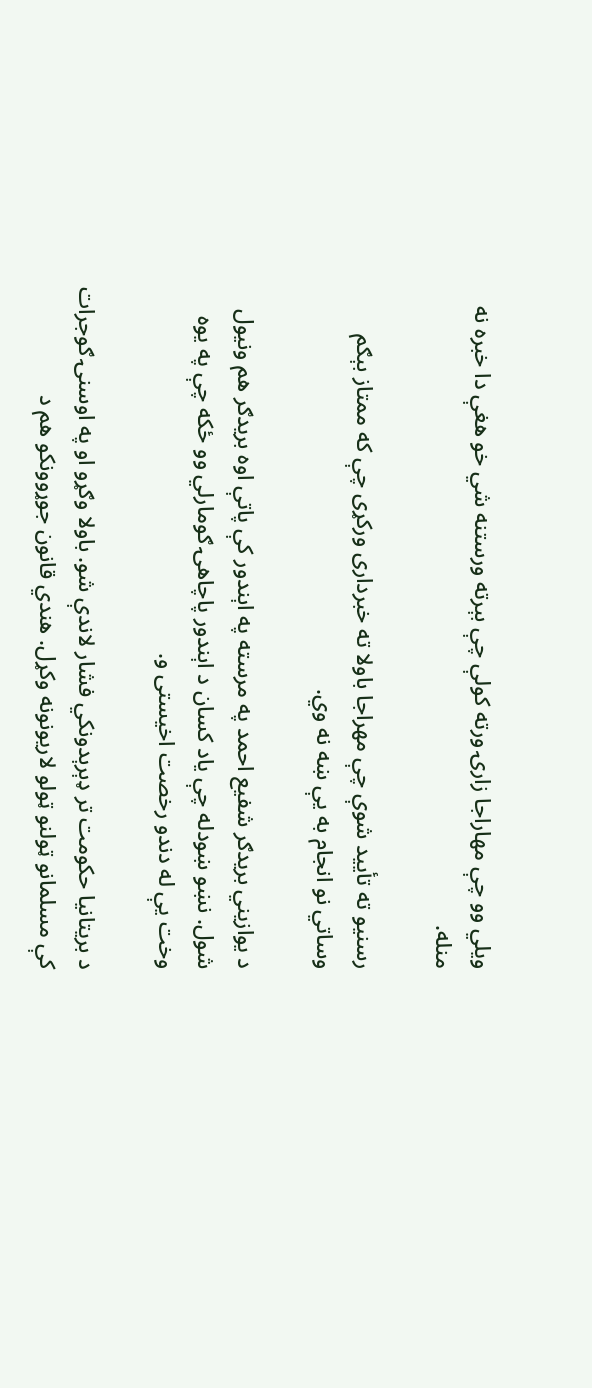ویلي وو چې مهاراجا زارۍ ورته کولې چې بېرته ورستنه شي خو هغې دا خبره نه منله.

رسنیو ته تأیید شوې چې مهراجا باولا ته خبرداری ورکړی چې که ممتاز بېګم وساتي نو انجام به یې ښه نه وي.

د یوازيني بریدګر شفيع احمد په مرسته په اېندور کې پاتې اوه بریدګر هم ونیول شول. نښو ښودله چې یاد کسان د اېندور پاچاهۍ ګومارلي وو ځکه چې په یوه وخت يې له دندو رخصت اخیستی و.

د بريتانیا حکومت تر ډېرېدونکي فشار لاندې شو. باولا وګړو او په اوسنۍ ګوجرات کې مسلمانو ټولنو ټولو لاریونونه وکړل. هندي قانون جوړوونکو هم د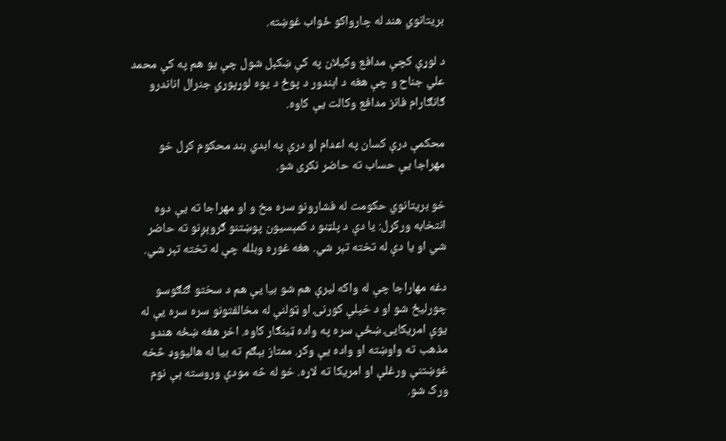بريتانوي هند له چارواکو ځواب غوښته.

د لوړې کچې مدافع وکیلان په کې ښکېل شول چې یو هم په کې محمد علي جناح و چې هغه د اېندور د پوځ د یوه لوړپوړي جنرال اناندرو ګانګارام فانز مدافع وکالت یې کاوه.

محکمې درې کسان په اعدام او درې په ابدي بند محکوم کړل خو مهراجا يې حساب ته حاضر نکړی شو.

خو بريتانوي حکومت له فشارونو سره مخ و او مهراجا ته يې دوه انتخابه ورکړل: یا دې د پلټنو د کمېسیون پوښتنو ګروېږنو ته حاضر شي او یا دې له تخته تېر شي. هغه غوره وبلله چې له تخته تېر شي.

دغه مهاراجا چې له واکه لیرې هم شو بیا یې هم د سختو ګنګوسو چورلیځ شو او د خپلې کورنۍ او ټولنې له مخالفتونو سره سره یې له یوې امریکايۍ ښځې سره په واده ټینګار کاوه. اخر هغه ښځه هندو مذهب ته واوښته او واده يې وکړ. ممتاز بېګم ته بیا له هاليووډ څخه غوښتنې ورغلې او امریکا ته لاړه. خو له څه مودې وروسته ېې نوم ورک شو.